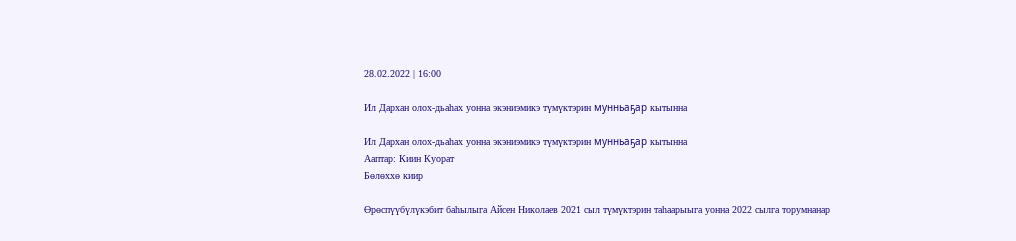28.02.2022 | 16:00

Ил Дархан олох-дьаһах уонна экэниэмикэ түмүктэрин мунньаҕар кытынна

Ил Дархан олох-дьаһах уонна экэниэмикэ түмүктэрин мунньаҕар кытынна
Ааптар: Киин Куорат
Бөлөххө киир

Өрөспүүбүлүкэбит баһылыга Айсен Николаев 2021 сыл түмүктэрин таһаарыыга уонна 2022 сылга торумнанар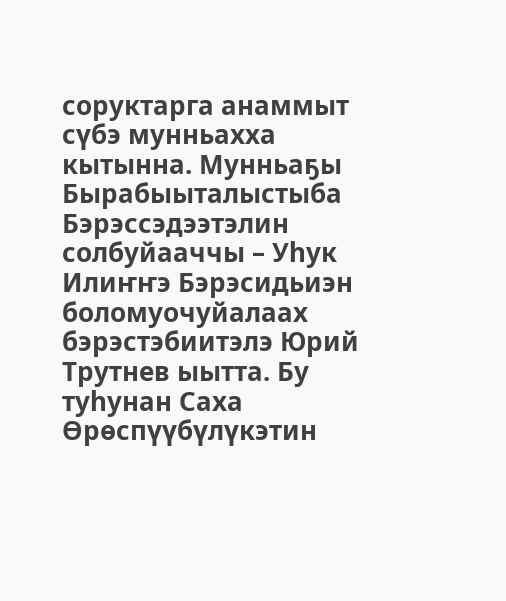соруктарга анаммыт сүбэ мунньахха кытынна. Мунньаҕы Бырабыыталыстыба Бэрэссэдээтэлин солбуйааччы – Уһук Илиҥҥэ Бэрэсидьиэн боломуочуйалаах бэрэстэбиитэлэ Юрий Трутнев ыытта. Бу туһунан Саха Өрөспүүбүлүкэтин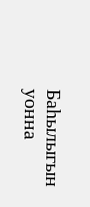Баһылыгын уонна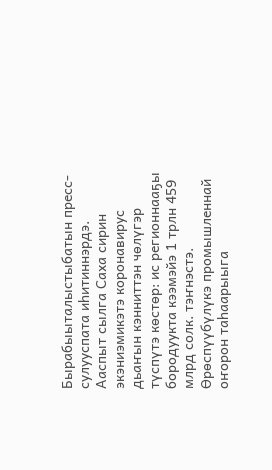Бырабыыталыстыбатын пресс-сулууспата иһитиннэрдэ.
Ааспыт сылга Саха сирин экэниэмикэтэ коронавирус дьаҥын кэнниттэн чөлүгэр түспүтэ көстөр: ис регионнааҕы бородуукта кээмэйэ 1 трлн 459 млрд солк. тэҥнэстэ. Өрөспүүбүлүкэ промышленнай оҥорон таһаарыыга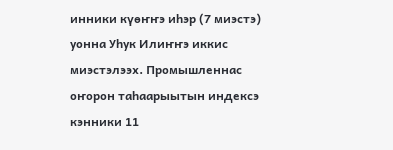инники күөҥҥэ иһэр (7 миэстэ) уонна Уһук Илиҥҥэ иккис миэстэлээх. Промышленнас оҥорон таһаарыытын индексэ кэнники 11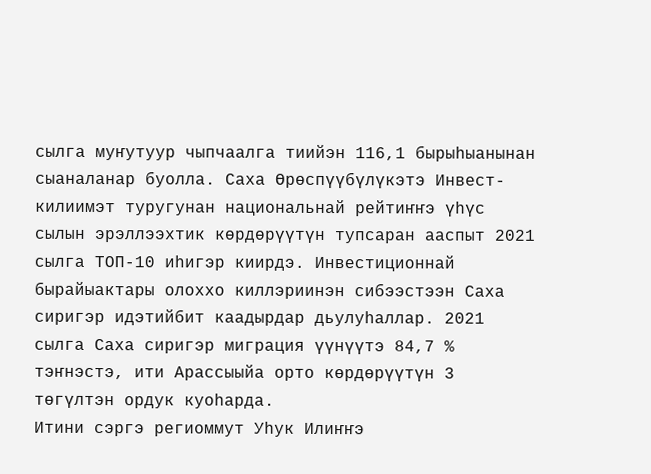сылга муҥутуур чыпчаалга тиийэн 116,1 бырыһыанынан сыаналанар буолла. Саха Өрөспүүбүлүкэтэ Инвест-килиимэт туругунан национальнай рейтиҥҥэ үһүс сылын эрэллээхтик көрдөрүүтүн тупсаран ааспыт 2021 сылга ТОП-10 иһигэр киирдэ. Инвестиционнай бырайыактары олоххо киллэриинэн сибээстээн Саха сиригэр идэтийбит каадырдар дьулуһаллар. 2021 сылга Саха сиригэр миграция үүнүүтэ 84,7 %  тэҥнэстэ, ити Арассыыйа орто көрдөрүүтүн 3 төгүлтэн ордук куоһарда.
Итини сэргэ региоммут Уһук Илиҥҥэ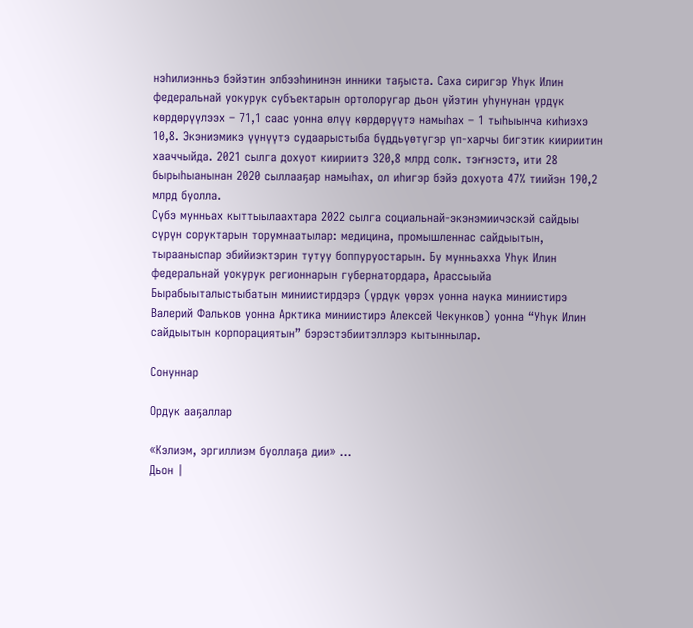нэһилиэнньэ бэйэтин элбээһининэн инники таҕыста. Саха сиригэр Уһук Илин федеральнай уокурук субъектарын ортолоругар дьон үйэтин уһунунан үрдүк көрдөрүүлээх – 71,1 саас уонна өлүү көрдөрүүтэ намыһах – 1 тыһыынча киһиэхэ 10,8. Экэниэмикэ үүнүүтэ судаарыстыба бүддьүөтүгэр үп-харчы бигэтик киириитин хааччыйда. 2021 сылга дохуот киириитэ 320,8 млрд солк. тэҥнэстэ, ити 28 бырыһыанынан 2020 сыллааҕар намыһах, ол иһигэр бэйэ дохуота 47% тиийэн 190,2 млрд буолла.
Сүбэ мунньах кыттыылаахтара 2022 сылга социальнай-экэнэмиичэскэй сайдыы сүрүн соруктарын торумнаатылар: медицина, промышленнас сайдыытын, тырааныспар эбийиэктэрин тутуу боппуруостарын. Бу мунньахха Уһук Илин федеральнай уокурук регионнарын губернатордара, Арассыыйа Бырабыыталыстыбатын миниистирдэрэ (үрдүк үөрэх уонна наука миниистирэ Валерий Фальков уонна Арктика миниистирэ Алексей Чекунков) уонна “Уһук Илин сайдыытын корпорациятын” бэрэстэбиитэллэрэ кытыннылар.

Сонуннар

Ордук ааҕаллар

«Кэлиэм, эргиллиэм буоллаҕа дии» ...
Дьон |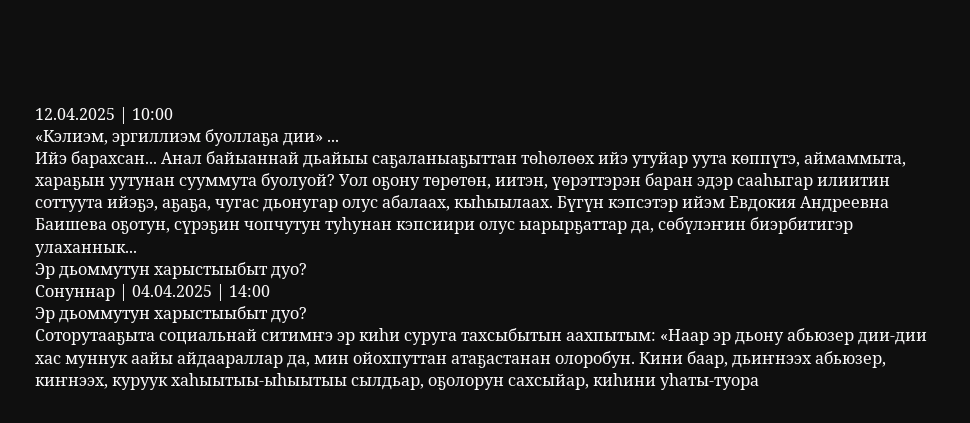12.04.2025 | 10:00
«Кэлиэм, эргиллиэм буоллаҕа дии» ...
Ийэ барахсан... Анал байыаннай дьайыы саҕаланыаҕыттан төһөлөөх ийэ утуйар уута көппүтэ, аймаммыта, хараҕын уутунан сууммута буолуой? Уол оҕону төрөтөн, иитэн, үөрэттэрэн баран эдэр сааһыгар илиитин соттуута ийэҕэ, аҕаҕа, чугас дьонугар олус абалаах, кыһыылаах. Бүгүн кэпсэтэр ийэм Евдокия Андреевна Баишева оҕотун, сүрэҕин чопчутун туһунан кэпсиири олус ыарырҕаттар да, сөбүлэҥин биэрбитигэр улаханнык...
Эр дьоммутун харыстыыбыт дуо?
Сонуннар | 04.04.2025 | 14:00
Эр дьоммутун харыстыыбыт дуо?
Соторутааҕыта социальнай ситимҥэ эр киһи суруга тахсыбытын аахпытым: «Наар эр дьону абьюзер дии-дии хас муннук аайы айдаараллар да, мин ойохпуттан атаҕастанан олоробун. Кини баар, дьиҥнээх абьюзер, киҥнээх, куруук хаһыытыы-ыһыытыы сылдьар, оҕолорун сахсыйар, киһини уһаты-туора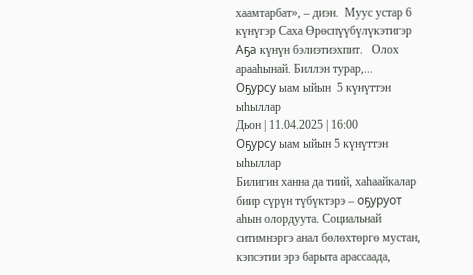хаамтарбат», – диэн.  Муус устар 6 күнүгэр Саха Өрөспүүбүлүкэтигэр Аҕа күнүн бэлиэтиэхпит.   Олох арааһынай. Биллэн турар,...
Оҕурсу ыам ыйын  5 күнүттэн ыһыллар
Дьон | 11.04.2025 | 16:00
Оҕурсу ыам ыйын 5 күнүттэн ыһыллар
Билигин ханна да тиий, хаһаайкалар биир сүрүн түбүктэрэ – оҕуруот аһын олордуута. Социальнай ситимнэргэ анал бөлөхтөргө мустан, кэпсэтии эрэ барыта арассаада,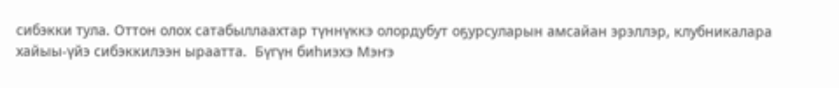сибэкки тула. Оттон олох сатабыллаахтар түннүккэ олордубут оҕурсуларын амсайан эрэллэр, клубникалара хайыы-үйэ сибэккилээн ыраатта.  Бүгүн биһиэхэ Мэҥэ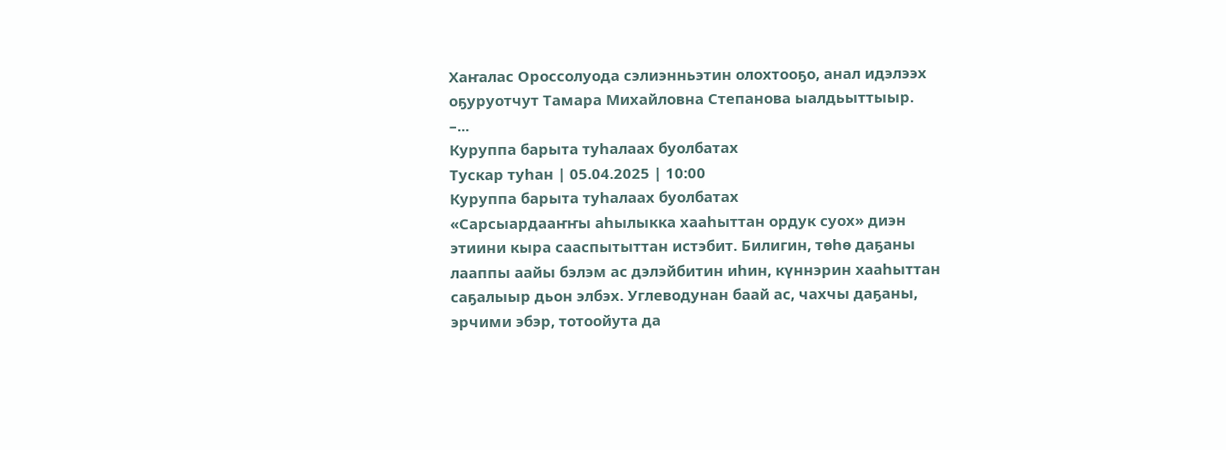Хаҥалас Ороссолуода сэлиэнньэтин олохтооҕо, анал идэлээх оҕуруотчут Тамара Михайловна Степанова ыалдьыттыыр.   –...
Куруппа барыта туһалаах буолбатах
Тускар туһан | 05.04.2025 | 10:00
Куруппа барыта туһалаах буолбатах
«Сарсыардааҥҥы аһылыкка хааһыттан ордук суох» диэн этиини кыра сааспытыттан истэбит. Билигин, төһө даҕаны лааппы аайы бэлэм ас дэлэйбитин иһин, күннэрин хааһыттан саҕалыыр дьон элбэх. Углеводунан баай ас, чахчы даҕаны, эрчими эбэр, тотоойута да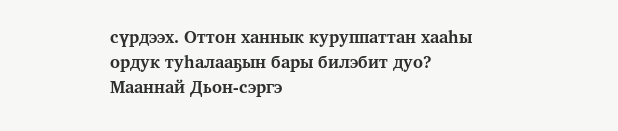сүрдээх. Оттон ханнык куруппаттан хааһы ордук туһалааҕын бары билэбит дуо?   Мааннай Дьон-сэргэ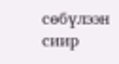сөбүлээн сиир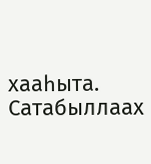хааһыта. Сатабыллаах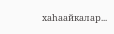хаһаайкалар...